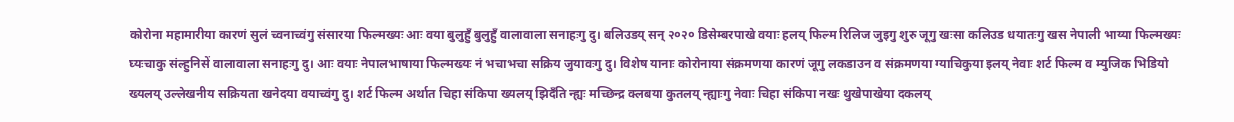कोरोना महामारीया कारणं सुलं च्वनाच्वंगु संसारया फिल्मख्यः आः वया बुलुहुँ बुलुहुँ वालावाला सनाहःगु दु। बलिउडय् सन् २०२० डिसेम्बरपाखे वयाः हलय् फिल्म रिलिज जुइगु शुरु जूगु खःसा कलिउड धयातःगु खस नेपाली भाय्या फिल्मख्यः घ्यःचाकु संल्हुनिसें वालावाला सनाहःगु दु। आः वयाः नेपालभाषाया फिल्मख्यः नं भचाभचा सक्रिय जुयावःगु दु। विशेष यानाः कोरोनाया संक्रमणया कारणं जूगु लकडाउन व संक्रमणया ग्याचिकुया इलय् नेवाः शर्ट फिल्म व म्युजिक भिडियो ख्यलय् उल्लेखनीय सक्रियता खनेदया वयाच्वंगु दु। शर्ट फिल्म अर्थात चिहा संकिपा ख्यलय् झिदँति न्ह्यः मच्छिन्द्र क्लबया कुतलय् न्ह्याःगु नेवाः चिहा संकिपा नखः थुखेपाखेया दकलय्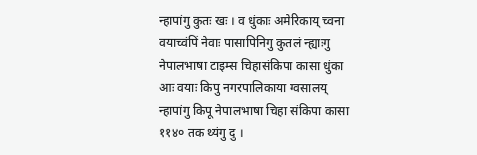न्हापांगु कुतः खः । व धुंकाः अमेरिकाय् च्वना वयाच्वंपिं नेवाः पासापिनिगु कुतलं न्ह्याःगु नेपालभाषा टाइम्स चिहासंकिपा कासा धुंका आः वयाः किपु नगरपालिकाया ग्वसालय् न्हापांगु किपू नेपालभाषा चिहा संकिपा कासा ११४० तक थ्यंगु दु ।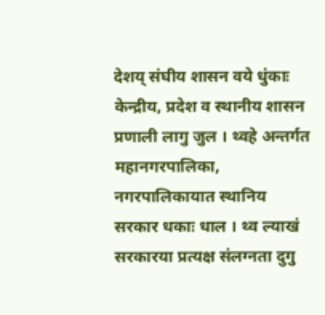देशय् संघीय शासन वये धुंकाः केन्द्रीय, प्रदेश व स्थानीय शासन प्रणाली लागु जुल । थ्वहे अन्तर्गत महानगरपालिका, नगरपालिकायात स्थानिय सरकार धकाः धाल । थ्व ल्याखं सरकारया प्रत्यक्ष संलग्नता दुगु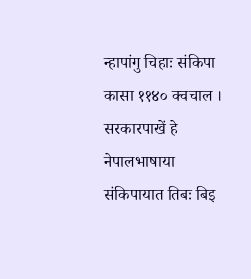न्हापांगु चिहाः संकिपा कासा ११४० क्वचाल । सरकारपाखें हे नेपालभाषाया संकिपायात तिबः बिइ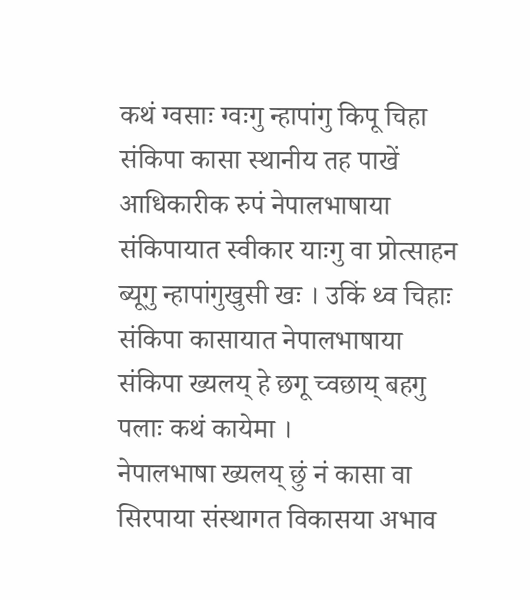कथं ग्वसाः ग्वःगु न्हापांगु किपू चिहा संकिपा कासा स्थानीय तह पाखें आधिकारीक रुपं नेपालभाषाया संकिपायात स्वीकार याःगु वा प्रोत्साहन ब्यूगु न्हापांगुखुसी खः । उकिं थ्व चिहाः संकिपा कासायात नेपालभाषाया संकिपा ख्यलय् हे छगू च्वछाय् बहगु पलाः कथं कायेमा ।
नेपालभाषा ख्यलय् छुं नं कासा वा सिरपाया संस्थागत विकासया अभाव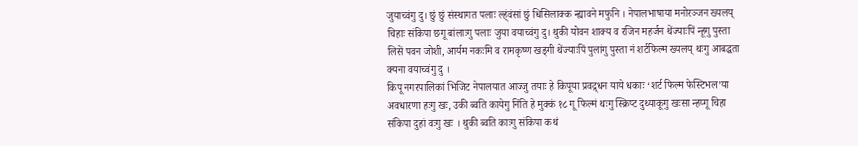जुयाच्वंगु दु। छुं छुं संस्थागत पलाः ल्ह्ंवंसां छुं धिसिलाक्क न्ह्यावने मफुनि । नेपालभाषाया मनोरञ्जन ख्यलय् चिहाः संकिपा छगू बांलाःगु पलाः जुया वयाच्वंगु दु। थुकी योवन शाक्य व रजिन महर्जन थेंज्याःपिं न्हूगु पुस्ता लिसें पवन जोशी, आर्यम नकःमि व रामकृष्ण खड्गी थेंज्याःपिं पुलांगु पुस्ता नं शर्टफिल्म ख्यलय् थःगु आबद्धता क्यना वयाच्वंगु दु ।
किपू नगरपालिकां भिजिट नेपालयात आज्जु तयाः हे किपूया प्रवद्र्धन याये धकाः ‘शर्ट फिल्म फेस्टिभल’या अवधारणा हःगु खः, उकी ब्वति कायेगु निंति हे मुक्कं १८ गू फिल्मं थःगु स्क्रिप्ट दुथ्याकूगु खःसा न्हय्गू चिहा संकिपा दुहां वःगु खः । थुकी ब्वति काःगु संकिपा कथं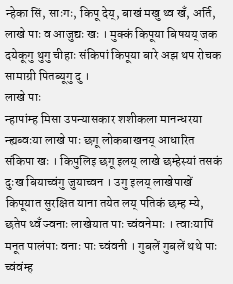न्हेका सिं, साःगः, किपू देय्, बाखं मखु थ्व खँ, अर्ति, लाखे पाः व आजुद्यः खः । मुक्कं किपूया बिषयय् जक दयेकूगु थुगु चीहाः संकिपां किपूया बारे अझ थप रोचक सामाग्री पितब्यूगु दु ।
लाखे पाः
न्हापांम्ह मिसा उपन्यासकार शशीकला मानन्धरया न्ह्यब्वःया लाखे पाः छगू लोकबाखनय् आधारित संकिपा खः । किपुलिइ छगू इलय् लाखे छम्हेस्यां तसकं दुःख बियाच्वंगु जुयाच्वन । उगु इलय् लाखेपाखें किपूयात सुरक्षित याना तयेत लय् पतिकं छम्ह म्ये, छतेप थ्वँ ज्वनाः लाखेयात पाः च्वंवनेमाः । त्वाःयापिं मनूत पालंपाः वनाः पाः च्वंवनी । गुबलें गुबलें थथे पाः च्वंवंम्ह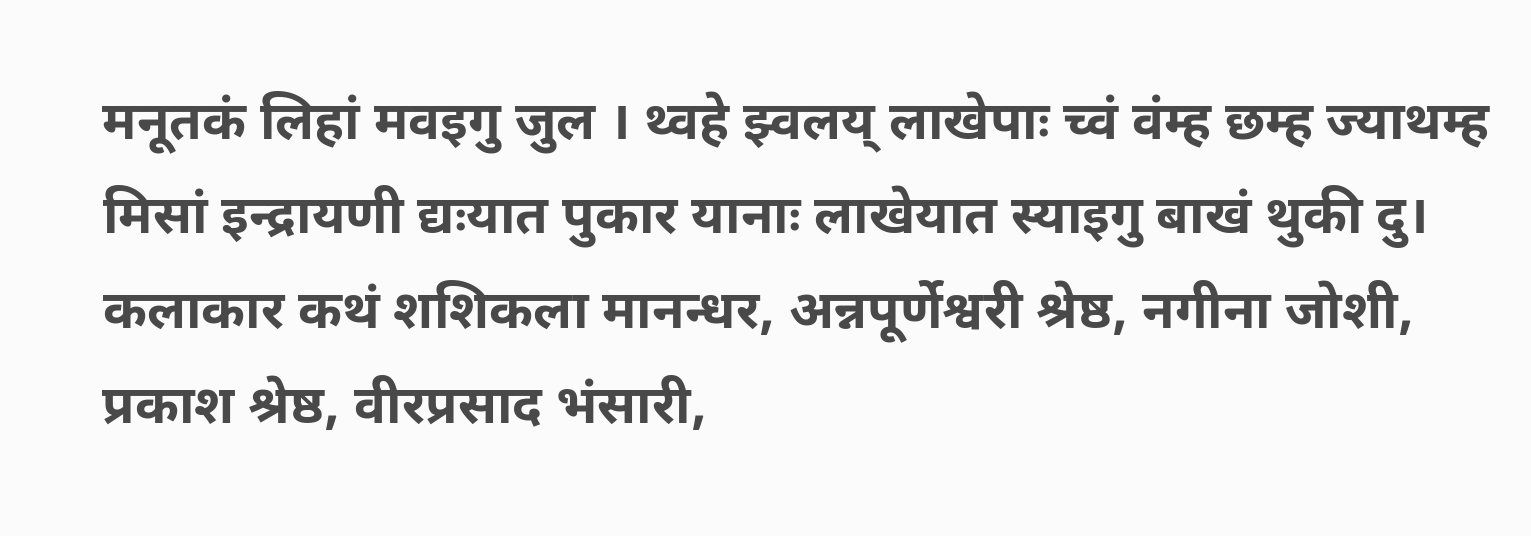मनूतकं लिहां मवइगु जुल । थ्वहे झ्वलय् लाखेपाः च्वं वंम्ह छम्ह ज्याथम्ह मिसां इन्द्रायणी द्यःयात पुकार यानाः लाखेयात स्याइगु बाखं थुकी दु। कलाकार कथं शशिकला मानन्धर, अन्नपूर्णेश्वरी श्रेष्ठ, नगीना जोशी, प्रकाश श्रेष्ठ, वीरप्रसाद भंसारी,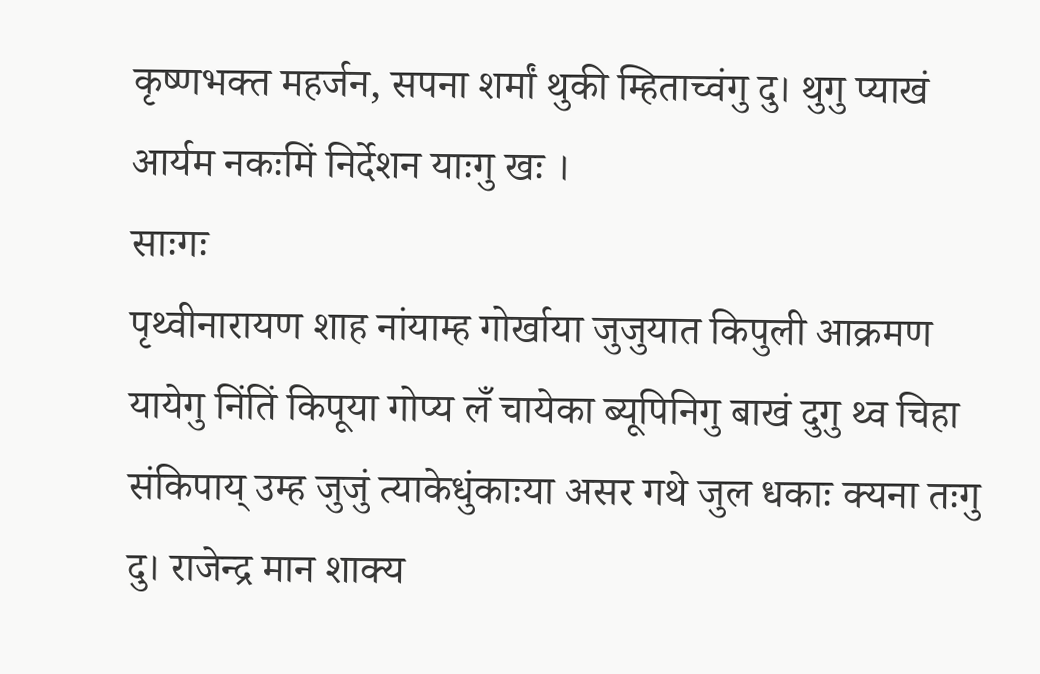कृष्णभक्त महर्जन, सपना शर्मां थुकी म्हिताच्वंगु दु। थुगु प्याखं आर्यम नकःमिं निर्देशन याःगु खः ।
साःगः
पृथ्वीनारायण शाह नांयाम्ह गोर्खाया जुजुयात किपुली आक्रमण यायेगु निंतिं किपूया गोप्य लँ चायेका ब्यूपिनिगु बाखं दुगु थ्व चिहा संकिपाय् उम्ह जुजुं त्याकेधुंकाःया असर गथे जुल धकाः क्यना तःगु दु। राजेन्द्र मान शाक्य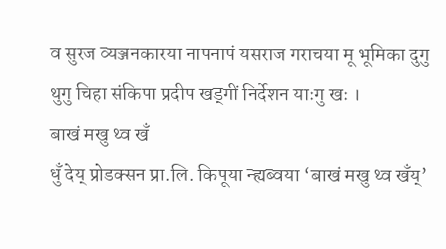व सुरज व्यञ्जनकारया नापनापं यसराज गराचया मू भूमिका दुगु थुगु चिहा संकिपा प्रदीप खड्गीं निर्देशन याःगु खः ।
बाखं मखु थ्व खँ
धुँ देय् प्रोडक्सन प्रा.लि. किपूया न्ह्यब्वया ‘बाखं मखु थ्व खँय्’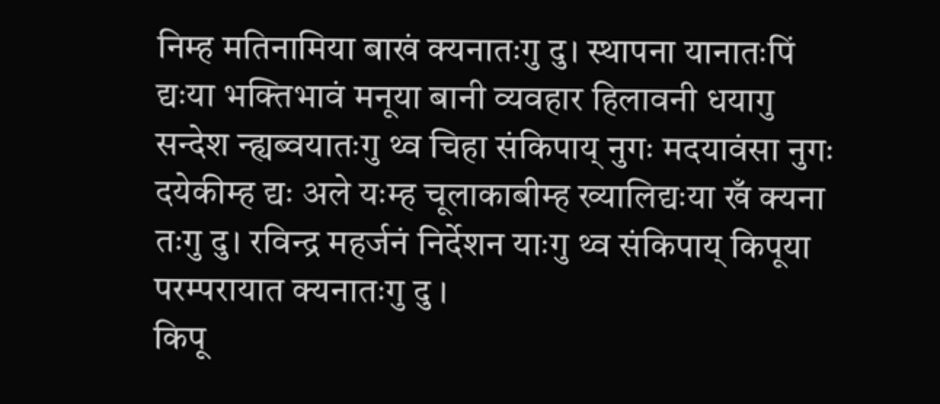निम्ह मतिनामिया बाखं क्यनातःगु दु। स्थापना यानातःपिं द्यःया भक्तिभावं मनूया बानी व्यवहार हिलावनी धयागु सन्देश न्ह्यब्वयातःगु थ्व चिहा संकिपाय् नुगः मदयावंसा नुगः दयेकीम्ह द्यः अले यःम्ह चूलाकाबीम्ह ख्यालिद्यःया खँ क्यना तःगु दु। रविन्द्र महर्जनं निर्देशन याःगु थ्व संकिपाय् किपूया परम्परायात क्यनातःगु दु ।
किपू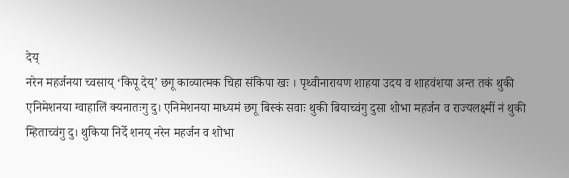देय्
नरेन महर्जनया च्वसाय् ‘किपू देय्’ छगू काव्यात्मक चिहा संकिपा खः । पृथ्वीनारायण शाहया उदय व शाहवंशया अन्त तकं थुकी एनिमेशनया ग्वाहालिं क्यनातःगु दु। एनिमेशनया माध्यमं छगू बिस्कं सवाः थुकी बियाच्वंगु दुसा शोभा महर्जन व राज्यलक्ष्मीं नं थुकी म्हिताच्वंगु दु। थुकिया निर्दे शनय् नरेन महर्जन व शोभा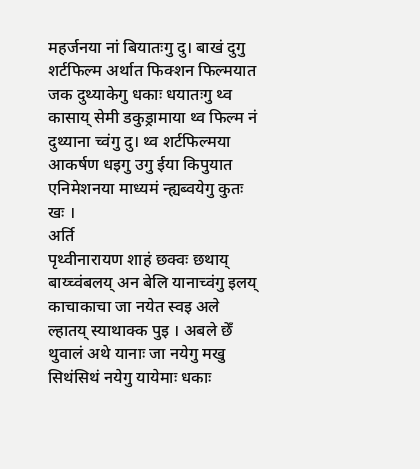महर्जनया नां बियातःगु दु। बाखं दुगु शर्टफिल्म अर्थात फिक्शन फिल्मयात जक दुथ्याकेगु धकाः धयातःगु थ्व कासाय् सेमी डकुड्रामाया थ्व फिल्म नं दुथ्याना च्वंगु दु। थ्व शर्टफिल्मया आकर्षण धइगु उगु ईया किपुयात एनिमेशनया माध्यमं न्ह्यब्वयेगु कुतः खः ।
अर्ति
पृथ्वीनारायण शाहं छक्वः छथाय् बाय्च्वंबलय् अन बेलि यानाच्वंगु इलय् काचाकाचा जा नयेत स्वइ अले ल्हातय् स्याथाक्क पुइ । अबले छेँ थुवालं अथे यानाः जा नयेगु मखु सिथंसिथं नयेगु यायेमाः धकाः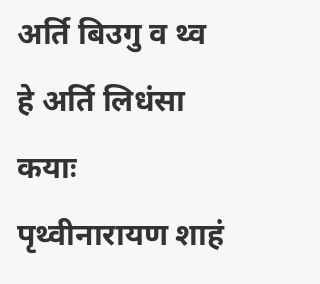अर्ति बिउगु व थ्व हे अर्ति लिधंसा कयाः पृथ्वीनारायण शाहं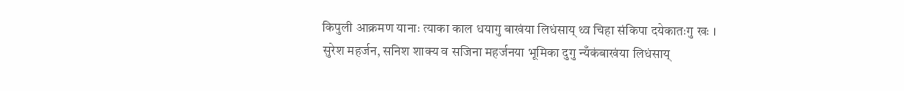किपुली आक्रमण यानाः त्याका काल धयागु बाखंया लिधंसाय् थ्व चिहा संकिपा दयेकातःगु खः । सुरेश महर्जन, सनिश शाक्य व सजिना महर्जनया भूमिका दुगु न्यँकंबाखंया लिधंसाय्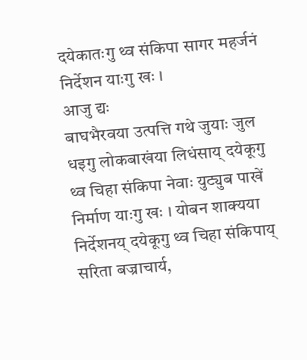दयेकातःगु थ्व संकिपा सागर महर्जनं निर्देशन याःगु खः ।
आजु द्यः
बाघभैरवया उत्पत्ति गथे जुयाः जुल धइगु लोकबाखंया लिधंसाय् दयेकूगु थ्व चिहा संकिपा नेवाः युट्युब पाखें निर्माण याःगु खः । योबन शाक्यया निर्देशनय् दयेकूगु थ्व चिहा संकिपाय् सरिता बज्राचार्य,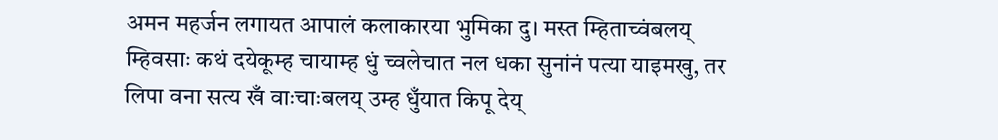अमन महर्जन लगायत आपालं कलाकारया भुमिका दु। मस्त म्हिताच्वंबलय् म्हिवसाः कथं दयेकूम्ह चायाम्ह धुं च्वलेचात नल धका सुनांनं पत्या याइमखु, तर लिपा वना सत्य खँ वाःचाःबलय् उम्ह धुँयात किपू देय्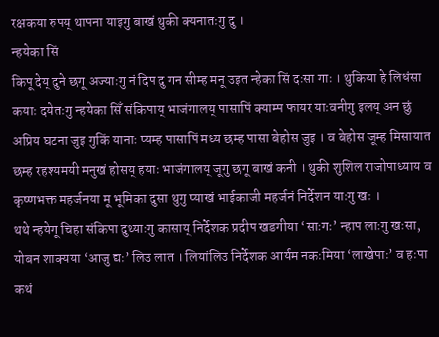रक्षकया रुपय् थापना याइगु बाखं थुकी क्यनातःगु दु ।
न्हयेका सिं
किपू देय् दुने छगू अज्याःगु नं दिप दु गन सीम्ह मनू उइत न्हेका सिं दःसा गाः । थुकिया हे लिधंसा कयाः दयेतःगु न्हयेका सिँ संकिपाय् भाजंगालय् पासापिं क्याम्प फायर याःवनीगु इलय् अन छुं अप्रिय घटना जुइ गुकिं यानाः प्यम्ह पासापिं मध्य छम्ह पासा बेहोस जुइ । व बेहोस जूम्ह मिसायात छम्ह रहश्यमयी मनुखं होसय् हयाः भाजंगालय् जूगु छगू बाखं कनी । थुकी शुशिल राजोपाध्याय व कृष्णभक्त महर्जनया मू भूमिका दुसा थुगु प्याखं भाईकाजी महर्जनं निर्देशन याःगु खः ।
थथे न्हयेगू चिहा संकिपा दुथ्याःगु कासाय् निर्देशक प्रदीप खडगीया ‘साःगः’ न्हाप लाःगु खःसा, योबन शाक्यया ‘आजु द्यः’ लिउ लात । लियांलिउ निर्देशक आर्यम नकःमिया ‘लाखेपाः’ व हःपा कथं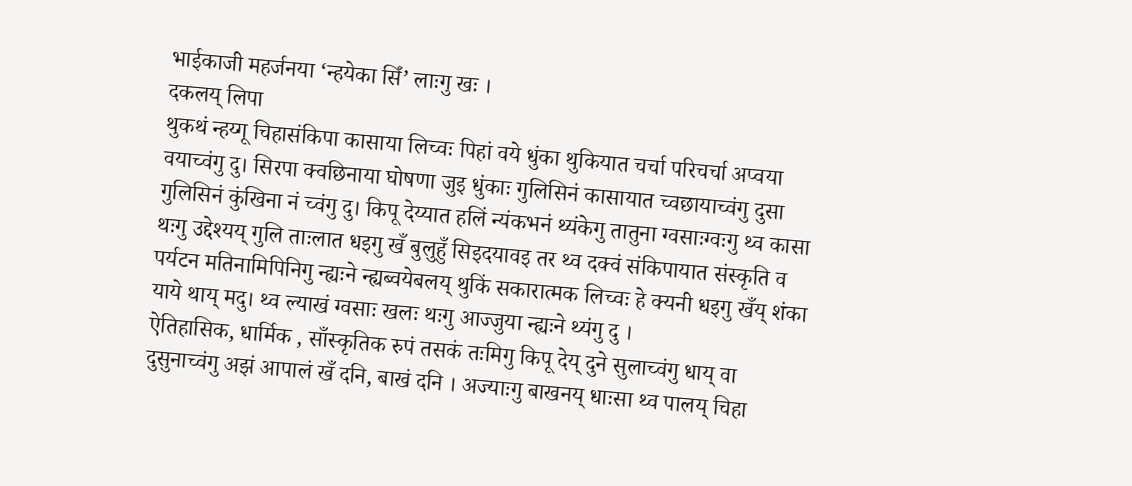भाईकाजी महर्जनया ‘न्हयेका सिँ’ लाःगु खः ।
दकलय् लिपा
थुकथं न्हय्गू चिहासंकिपा कासाया लिच्वः पिहां वये धुंका थुकियात चर्चा परिचर्चा अप्वया वयाच्वंगु दु। सिरपा क्वछिनाया घोषणा जुइ धुंकाः गुलिसिनं कासायात च्वछायाच्वंगु दुसा गुलिसिनं कुंखिना नं च्वंगु दु। किपू देय्यात हलिं न्यंकभनं थ्यंकेगु तातुना ग्वसाःग्वःगु थ्व कासा थःगु उद्देश्यय् गुलि ताःलात धइगु खँ बुलुहुँ सिइदयावइ तर थ्व दक्वं संकिपायात संस्कृति व पर्यटन मतिनामिपिनिगु न्ह्यःने न्ह्यब्वयेबलय् थुकिं सकारात्मक लिच्वः हे क्यनी धइगु खँय् शंका याये थाय् मदु। थ्व ल्याखं ग्वसाः खलः थःगु आज्जुया न्ह्यःने थ्यंगु दु ।
ऐतिहासिक, धार्मिक , साँस्कृतिक रुपं तसकं तःमिगु किपू देय् दुने सुलाच्वंगु धाय् वा दुसुनाच्वंगु अझं आपालं खँ दनि, बाखं दनि । अज्याःगु बाखनय् धाःसा थ्व पालय् चिहा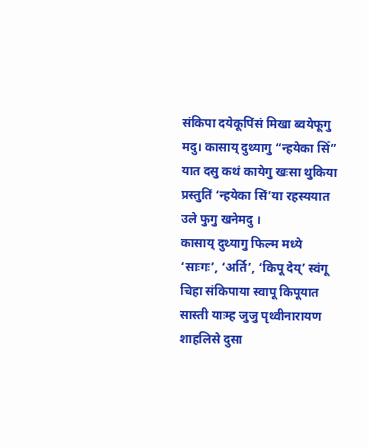संकिपा दयेकूपिंसं मिखा ब्वयेफूगु मदु। कासाय् दुथ्यागु “न्हयेका सिँ” यात दसु कथं कायेगु खःसा थुकिया प्रस्तुतिं ‘न्हयेका सिं’या रहस्ययात उले फुगु खनेमदु ।
कासाय् दुथ्यागु फिल्म मध्ये ‘साःगः’, ‘अर्ति’, ‘किपू देय्’ स्वंगू चिहा संकिपाया स्वापू किपूयात सास्ती याःम्ह जुजु पृथ्वीनारायण शाहलिसे दुसा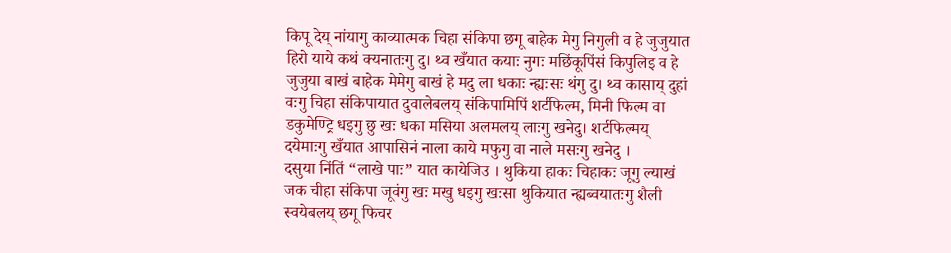किपू देय् नांयागु काव्यात्मक चिहा संकिपा छगू बाहेक मेगु निगुली व हे जुजुयात हिरो याये कथं क्यनातःगु दु। थ्व खँयात कयाः नुगः मछिंकूपिंसं किपुलिइ व हे जुजुया बाखं बाहेक मेमेगु बाखं हे मदु ला धकाः न्ह्यःसः थंगु दु। थ्व कासाय् दुहां वःगु चिहा संकिपायात दुवालेबलय् संकिपामिपिं शर्टफिल्म, मिनी फिल्म वा डकुमेण्ट्रि धइगु छु खः धका मसिया अलमलय् लाःगु खनेदु। शर्टफिल्मय् दयेमाःगु खँयात आपासिनं नाला काये मफुगु वा नाले मसःगु खनेदु ।
दसुया निंतिं “लाखे पाः” यात कायेजिउ । थुकिया हाकः चिहाकः जूगु ल्याखं जक चीहा संकिपा जूवंगु खः मखु धइगु खःसा थुकियात न्ह्यब्वयातःगु शैली स्वयेबलय् छगू फिचर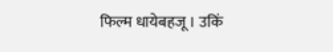फिल्म धायेबहजू । उकिं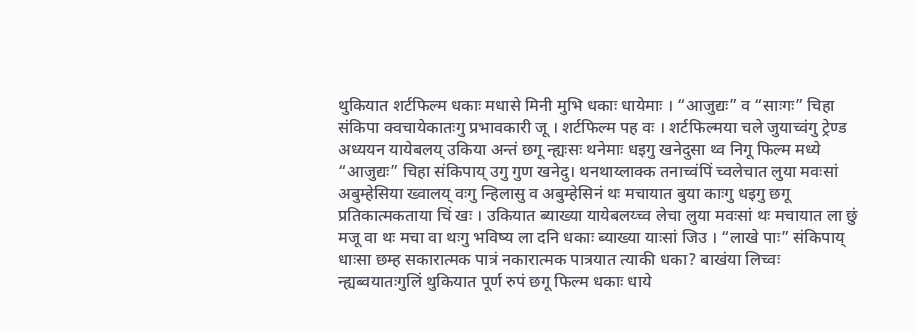थुकियात शर्टफिल्म धकाः मधासे मिनी मुभि धकाः धायेमाः । “आजुद्यः” व “साःगः” चिहा संकिपा क्वचायेकातःगु प्रभावकारी जू । शर्टफिल्म पह वः । शर्टफिल्मया चले जुयाच्वंगु ट्रेण्ड अध्ययन यायेबलय् उकिया अन्तं छगू न्ह्यःसः थनेमाः धइगु खनेदुसा थ्व निगू फिल्म मध्ये “आजुद्यः” चिहा संकिपाय् उगु गुण खनेदु। थनथाय्लाक्क तनाच्वंपिं च्वलेचात लुया मवःसां अबुम्हेसिया ख्वालय् वःगु न्हिलासु व अबुम्हेसिनं थः मचायात बुया काःगु धइगु छगू प्रतिकात्मकताया चिं खः । उकियात ब्याख्या यायेबलय्च्व लेचा लुया मवःसां थः मचायात ला छुं मजू वा थः मचा वा थःगु भविष्य ला दनि धकाः ब्याख्या याःसां जिउ । “लाखे पाः” संकिपाय् धाःसा छम्ह सकारात्मक पात्रं नकारात्मक पात्रयात त्याकी धका? बाखंया लिच्वः न्ह्यब्वयातःगुलिं थुकियात पूर्ण रुपं छगू फिल्म धकाः धाये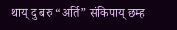थाय् दु बरु “अर्ति” संकिपाय् छम्ह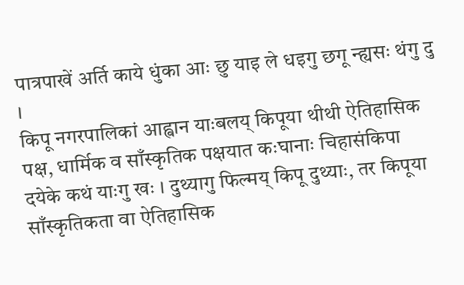पात्रपाखें अर्ति काये धुंका आः छु याइ ले धइगु छगू न्ह्यसः थंगु दु ।
किपू नगरपालिकां आह्वान याःबलय् किपूया थीथी ऐतिहासिक पक्ष, धार्मिक व साँस्कृतिक पक्षयात कःघानाः चिहासंकिपा दयेके कथं याःगु खः । दुथ्यागु फिल्मय् किपू दुथ्याः, तर किपूया साँस्कृतिकता वा ऐतिहासिक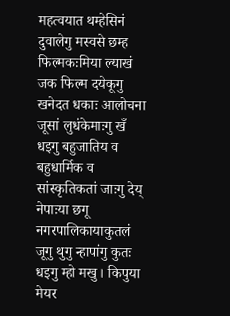महत्वयात थम्हेसिनं दुवालेगु मस्वसे छम्ह फिल्मकःमिया ल्याखं जक फिल्म दयेकूगु खनेदत धकाः आलोचना जूसां लुधंकेमाःगु खँ धइगु बहुजातिय व बहुधार्मिक व सांस्कृतिकतां जाःगु देय् नेपाःया छगू नगरपालिकायाकुतलं जूगु थुगु न्हापांगु कुतः धइगु म्हो मखु। किपुया मेयर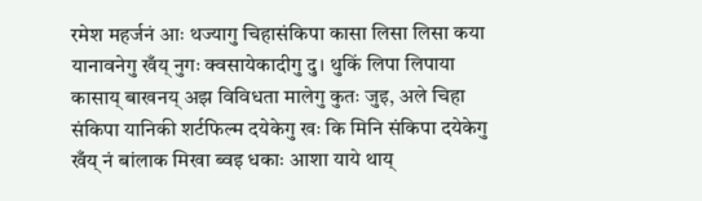रमेश महर्जनं आः थज्यागु चिहासंकिपा कासा लिसा लिसा कया यानावनेगु खँय् नुगः क्वसायेकादीगु दु। थुकिं लिपा लिपाया कासाय् बाखनय् अझ विविधता मालेगु कुतः जुइ, अले चिहा संकिपा यानिकी शर्टफिल्म दयेकेगु खः कि मिनि संकिपा दयेकेगु खँय् नं बांलाक मिखा ब्वइ धकाः आशा याये थाय्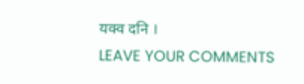यक्व दनि ।
LEAVE YOUR COMMENTS